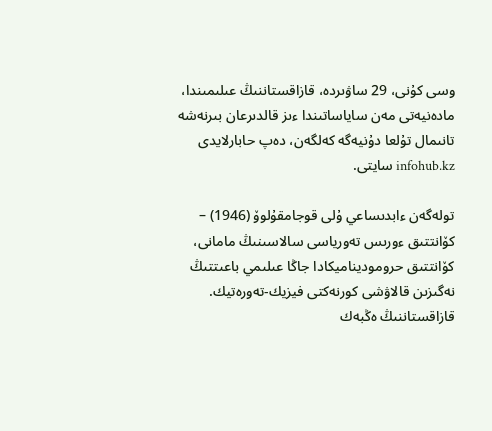وسى كۇنى، 29 ساۋىردە، قازاقستاننىڭ عىلىمىندا، مادەنيەتى مەن ساياساتىندا ءىز قالدىرعان بىرنەشە تانىمال تۇلعا دۇنيەگە كەلگەن، دەپ حابارلايدى infohub.kz سايتى.

تولەگەن ءابدىساعي ۇلى قوجامقۇلوۆ (1946) – كۆانتتىق ءورىس تەورياسى سالاسىنىڭ مامانى، كۆانتتىق حروموديناميكادا جاڭا عىلىمي باعىتتىڭ نەگىزىن قالاۋشى كورنەكتى فيزيك-تەورەتيك. قازاقستاننىڭ ەڭبەك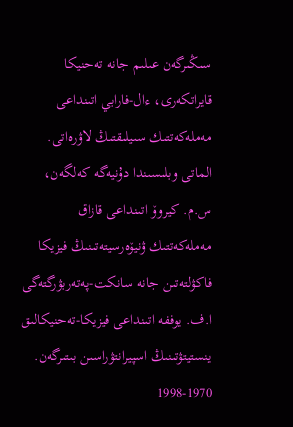سىڭىرگەن عىلىم جانە تەحنيكا قايراتكەرى، ءال-فارابي اتىنداعى مەملەكەتتىك سىيلىقتىڭ لاۋرەاتى. الماتى وبلىسىندا دۇنيەگە كەلگەن، س.م. كيروۆ اتىنداعى قازاق مەملەكەتتىك ۋنيۆەرسيتەتىنىڭ فيزيكا فاكۋلتەتىن جانە سانكت-پەتەربۋرگتەگى ا.ف. يوففە اتىنداعى فيزيكا-تەحنيكالىق ينستيتۋتىنىڭ اسپيرانتۋراسىن بىتىرگەن. 1970-1998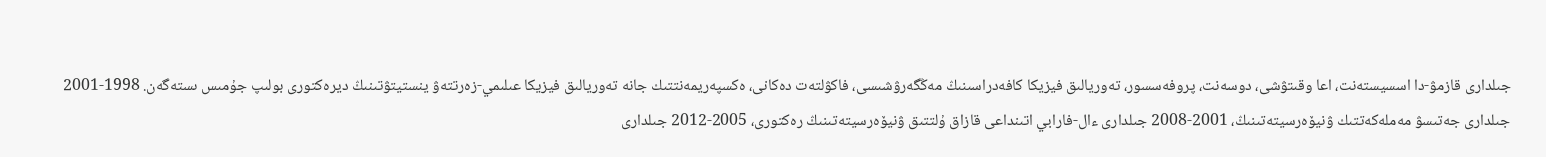جىلدارى قازمۋ-دا اسسيستەنت، اعا وقىتۋشى، دوسەنت، پروفەسسور، تەوريالىق فيزيكا كافەدراسىنىڭ مەڭگەرۋشىسى، فاكۋلتەت دەكانى، ەكسپەريمەنتتىك جانە تەوريالىق فيزيكا عىلىمي-زەرتتەۋ ينستيتۋتىنىڭ ديرەكتورى بولىپ جۇمىس ىستەگەن. 1998-2001 جىلدارى جەتىسۋ مەملەكەتتىك ۋنيۆەرسيتەتىنىڭ، 2001-2008 جىلدارى ءال-فارابي اتىنداعى قازاق ۇلتتىق ۋنيۆەرسيتەتىنىڭ رەكتورى، 2005-2012 جىلدارى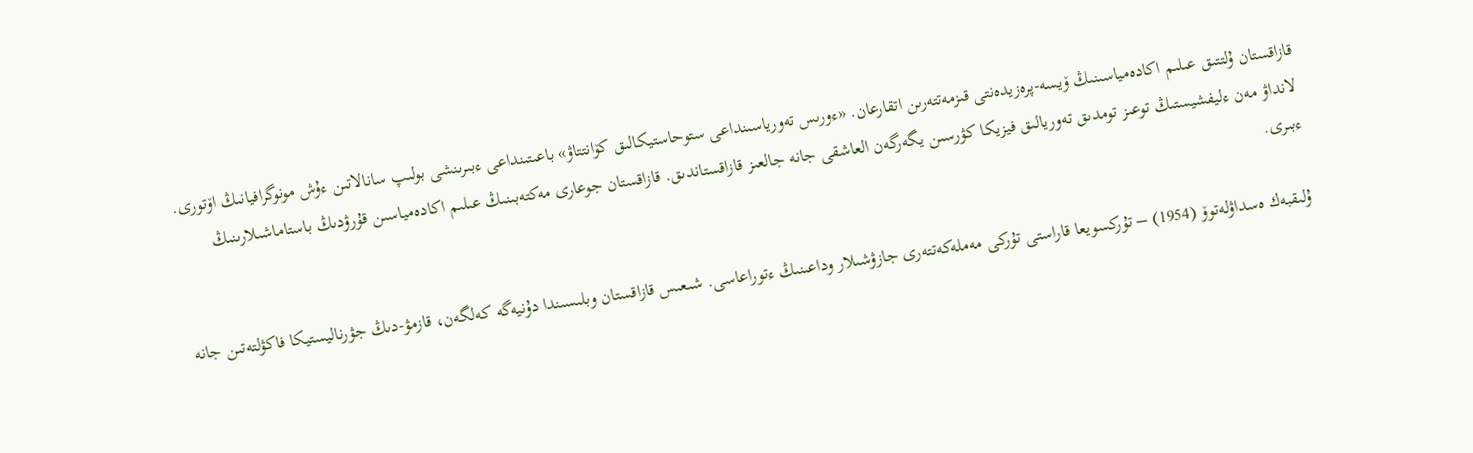قازاقستان ۇلتتىق عىلىم اكادەمياسىنىڭ ۆيسە-پرەزيدەنتى قىزمەتتەرىن اتقارعان. «ءورىس تەورياسىنداعى ستوحاستيكالىق كۆانتتاۋ» باعىتىنداعى ءبىرىنشى بولىپ سانالاتىن ءۇش مونوگرافيانىڭ اۆتورى. لانداۋ مەن ءليفشيستىڭ توعىز تومدىق تەوريالىق فيزيكا كۋرسىن يگەرگەن العاشقى جانە جالعىز قازاقستاندىق. قازاقستان جوعارى مەكتەبىنىڭ عىلىم اكادەمياسىن قۇرۋدىڭ باستاماشىلارىنىڭ ءبىرى.

ۇلىقبەك ەسداۋلەتوۆ (1954) – تۇركسويعا قاراستى تۇركى مەملەكەتتەرى جازۋشىلار وداعىنىڭ ءتوراعاسى. شىعىس قازاقستان وبلىسىندا دۇنيەگە كەلگەن، قازمۋ-دىڭ جۋرناليستيكا فاكۋلتەتىن جانە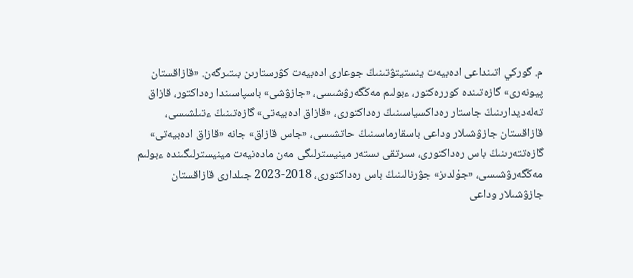م. گوركي اتىنداعى ادەبيەت ينستيتۋتىنىڭ جوعارى ادەبيەت كۋرستارىن بىتىرگەن. «قازاقستان پيونەرى» گازەتىندە كوررەكتور، ءبولىم مەڭگەرۋشىسى، «جازۋشى» باسپاسىندا رەداكتور، قازاق تەلەديدارىنىڭ جاستار رەداكسياسىنىڭ رەداكتورى، «قازاق ادەبيەتى» گازەتىنىڭ ءتىلشىسى، قازاقستان جازۋشىلار وداعى باسقارماسىنىڭ حاتشىسى، «جاس قازاق» جانە «قازاق ادەبيەتى» گازەتتەرىنىڭ باس رەداكتورى، سىرتقى ىستەر مينيسترلىگى مەن مادەنيەت مينيسترلىگىندە ءبولىم مەڭگەرۋشىسى، «جۇلدىز» جۋرنالىنىڭ باس رەداكتورى، 2018-2023 جىلدارى قازاقستان جازۋشىلار وداعى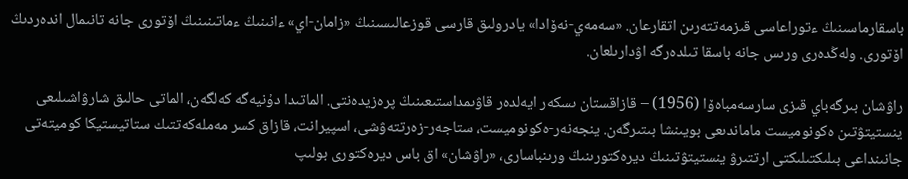باسقارماسىنىڭ ءتوراعاسى قىزمەتتەرىن اتقارعان. «سەمەي-نەۆادا» يادرولىق قارسى قوزعالىسىنىڭ «زامان-اي» ءانىنىڭ ءماتىنىنىڭ اۆتورى جانە تانىمال اندەردىڭ اۆتورى. ولەڭدەرى ورىس جانە باسقا تىلدەرگە اۋدارىلعان.

راۋشان بىرگەباي قىزى سارسەمباەۆا (1956) – قازاقستان ىسكەر ايەلدەر قاۋىمداستىعىنىڭ پرەزيدەنتى. الماتىدا دۇنيەگە كەلگەن، الماتى حالىق شارۋاشىلىعى ينستيتۋتىن ەكونوميست ماماندىعى بويىنشا بىتىرگەن. ينجەنەر-ەكونوميست، ستاجەر-زەرتتەۋشى، اسپيرانت، قازاق كسر مەملەكەتتىك ستاتيستيكا كوميتەتى جانىنداعى بىلىكتىلىكتى ارتتىرۋ ينستيتۋتىنىڭ ديرەكتورىنىڭ ورىنباسارى، «راۋشان» اق باس ديرەكتورى بولىپ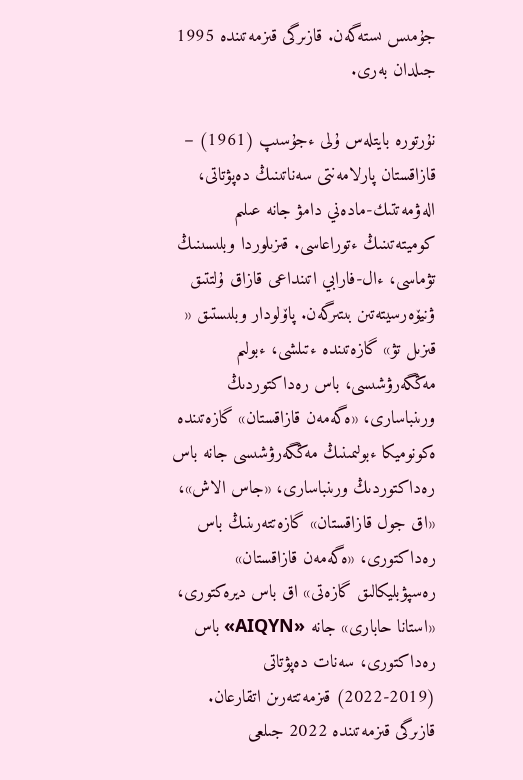جۇمىس ىستەگەن. قازىرگى قىزمەتىندە 1995 جىلدان بەرى.

نۇرتورە بايتلەس ۇلى ءجۇسىپ (1961) – قازاقستان پارلامەنتى سەناتىنىڭ دەپۋتاتى، الەۋمەتتىك-مادەني دامۋ جانە عىلىم كوميتەتىنىڭ ءتوراعاسى. قىزىلوردا وبلىسىنىڭ تۋماسى، ءال-فارابي اتىنداعى قازاق ۇلتتىق ۋنيۆەرسيتەتىن بىتىرگەن. پاۆلودار وبلىستىق « قىزىل تۋ» گازەتىندە ءتىلشى، ءبولىم مەڭگەرۋشىسى، باس رەداكتوردىڭ ورىنباسارى، «ەگەمەن قازاقستان» گازەتىندە ەكونوميكا ءبولىمىنىڭ مەڭگەرۋشىسى جانە باس رەداكتوردىڭ ورىنباسارى، «جاس الاش»، «اق جول قازاقستان» گازەتتەرىنىڭ باس رەداكتورى، «ەگەمەن قازاقستان» رەسپۋبليكالىق گازەتى» اق باس ديرەكتورى، «استانا حابارى» جانە «AIQYN» باس رەداكتورى، سەنات دەپۋتاتى (2019-2022) قىزمەتتەرىن اتقارعان. قازىرگى قىزمەتىندە 2022 جىلعى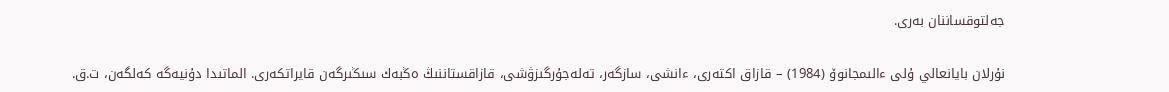جەلتوقساننان بەرى.

نۇرلان بايانعالي ۇلى ءالىمجانوۆ (1984) – قازاق اكتەرى، ءانشى، سازگەر، تەلەجۇرگىزۋشى، قازاقستاننىڭ ەڭبەك سىڭىرگەن قايراتكەرى. الماتىدا دۇنيەگە كەلگەن، ت.ق.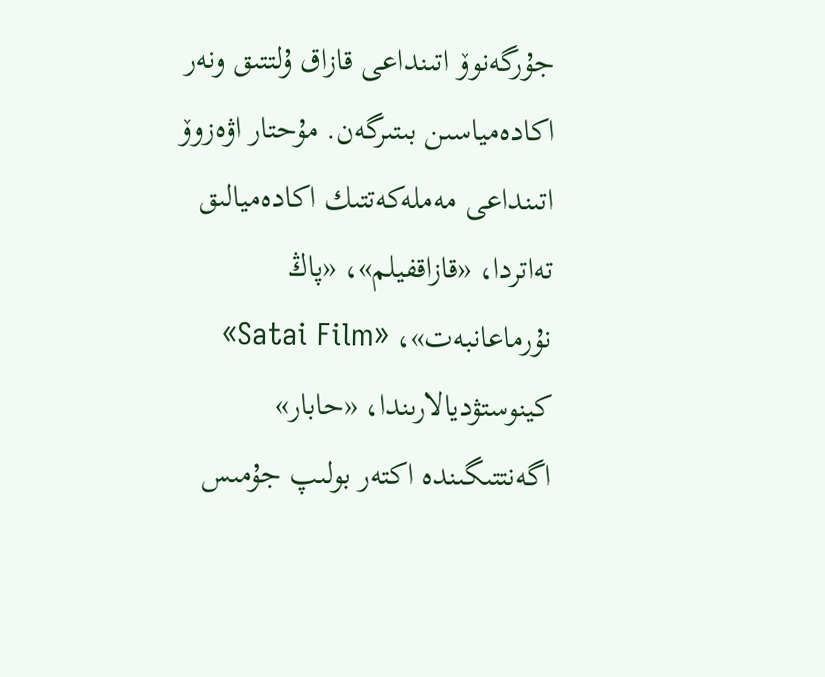جۇرگەنوۆ اتىنداعى قازاق ۇلتتىق ونەر اكادەمياسىن بىتىرگەن. مۇحتار اۋەزوۆ اتىنداعى مەملەكەتتىك اكادەميالىق تەاتردا، «قازاقفيلم»، «پاڭ نۇرماعانبەت»، «Satai Film» كينوستۋديالارىندا، «حابار» اگەنتتىگىندە اكتەر بولىپ جۇمىس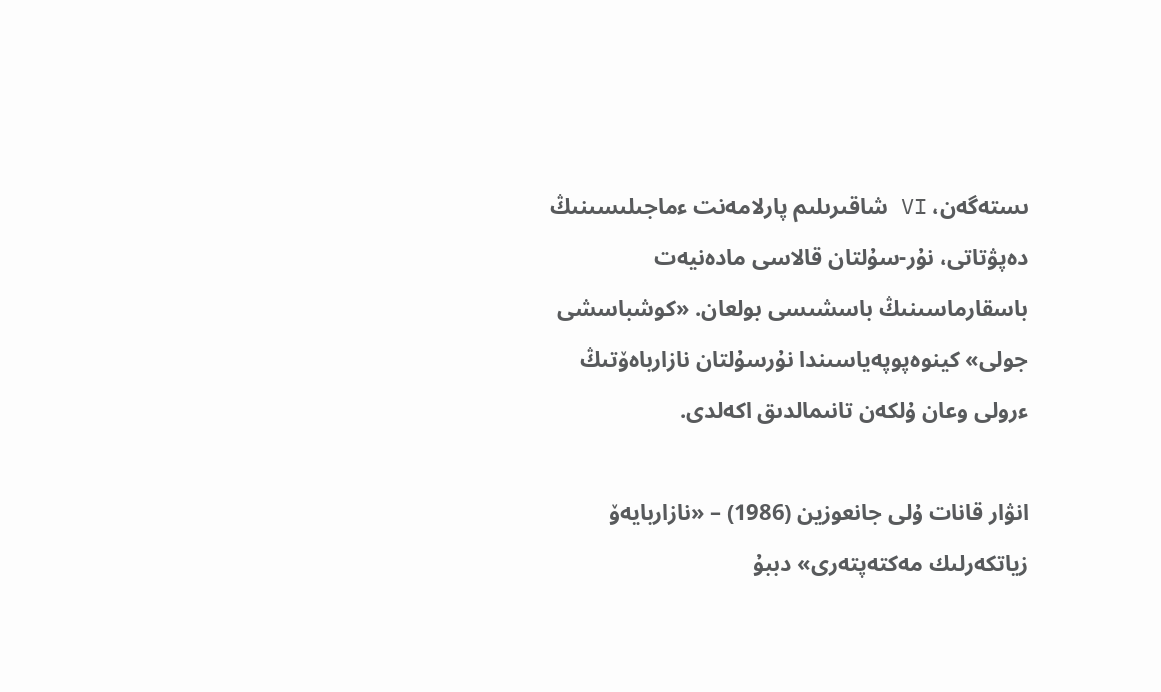ىستەگەن، VI شاقىرىلىم پارلامەنت ءماجىلىسىنىڭ دەپۋتاتى، نۇر-سۇلتان قالاسى مادەنيەت باسقارماسىنىڭ باسشىسى بولعان. «كوشباسشى جولى» كينوەپوپەياسىندا نۇرسۇلتان نازارباەۆتىڭ ءرولى وعان ۇلكەن تانىمالدىق اكەلدى.

انۋار قانات ۇلى جانعوزين (1986) – «نازاربايەۆ زياتكەرلىك مەكتەپتەرى» دببۇ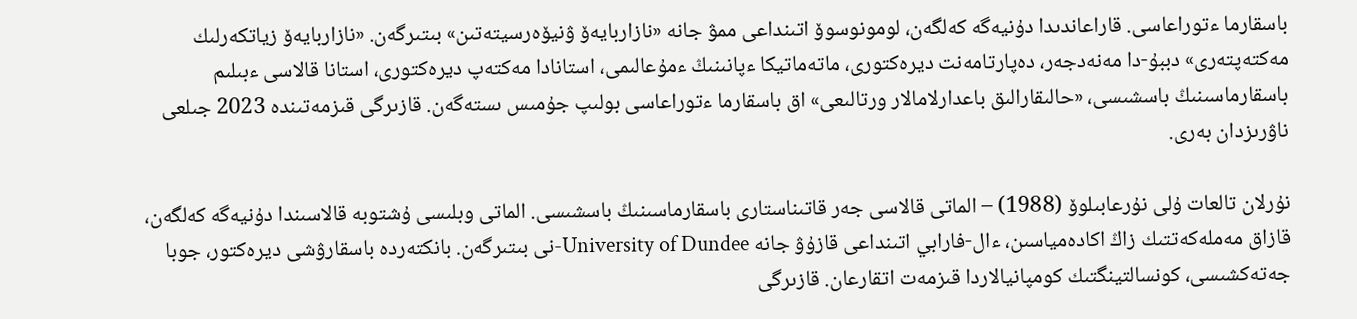باسقارما ءتوراعاسى. قاراعاندىدا دۇنيەگە كەلگەن، لومونوسوۆ اتىنداعى ممۋ جانە «نازاربايەۆ ۋنيۆەرسيتەتىن» بىتىرگەن. «نازاربايەۆ زياتكەرلىك مەكتەپتەرى» دببۇ-دا مەنەدجەر، دەپارتامەنت ديرەكتورى، ماتەماتيكا ءپانىنىڭ ءمۇعالىمى، استانادا مەكتەپ ديرەكتورى، استانا قالاسى ءبىلىم باسقارماسىنىڭ باسشىسى، «حالىقارالىق باعدارلامالار ورتالىعى» اق باسقارما ءتوراعاسى بولىپ جۇمىس ىستەگەن. قازىرگى قىزمەتىندە 2023 جىلعى ناۋرىزدان بەرى.

نۇرلان تالعات ۇلى نۇرعابىلوۆ (1988) – الماتى قالاسى جەر قاتىناستارى باسقارماسىنىڭ باسشىسى. الماتى وبلىسى ۇشتوبە قالاسىندا دۇنيەگە كەلگەن، قازاق مەملەكەتتىك زاڭ اكادەمياسىن، ءال-فارابي اتىنداعى قازۇۋ جانە University of Dundee-نى بىتىرگەن. بانكتەردە باسقارۋشى ديرەكتور، جوبا جەتەكشىسى، كونسالتينگتىك كومپانيالاردا قىزمەت اتقارعان. قازىرگى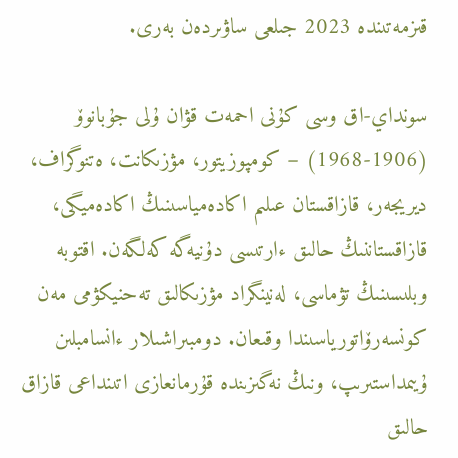قىزمەتىندە 2023 جىلعى ساۋىردەن بەرى.

سونداي-اق وسى كۇنى احمەت قۋان ۇلى جۇبانوۆ (1906-1968) – كومپوزيتور، مۋزىكانت، ەتنوگراف، ديريجەر، قازاقستان عىلىم اكادەمياسىنىڭ اكادەميگى، قازاقستاننىڭ حالىق ءارتىسى دۇنيەگە كەلگەن. اقتوبە وبلىسىنىڭ تۋماسى، لەنينگراد مۋزىكالىق تەحنيكۋمى مەن كونسەرۆاتورياسىندا وقىعان. دومبىراشىلار ءانسامبلىن ۇيىمداستىرىپ، ونىڭ نەگىزىندە قۇرمانعازى اتىنداعى قازاق حالىق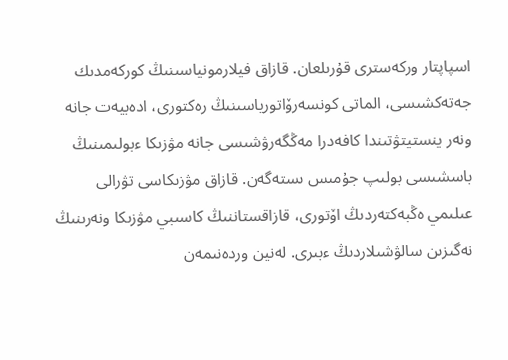اسپاپتار وركەسترى قۇرىلعان. قازاق فيلارمونياسىنىڭ كوركەمدىك جەتەكشىسى، الماتى كونسەرۆاتورياسىنىڭ رەكتورى، ادەبيەت جانە ونەر ينستيتۋتىندا كافەدرا مەڭگەرۋشىسى جانە مۋزىكا ءبولىمىنىڭ باسشىسى بولىپ جۇمىس ىستەگەن. قازاق مۋزىكاسى تۋرالى عىلىمي ەڭبەكتەردىڭ اۆتورى، قازاقستاننىڭ كاسىبي مۋزىكا ونەرىنىڭ نەگىزىن سالۋشىلاردىڭ ءبىرى. لەنين وردەنىمەن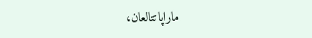ماراپاتتالعان،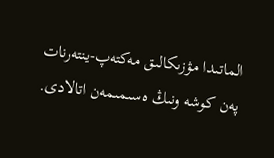الماتىدا مۋزىكالىق مەكتەپ-ينتەرنات پەن كوشە ونىڭ ەسىمىمەن اتالادى.